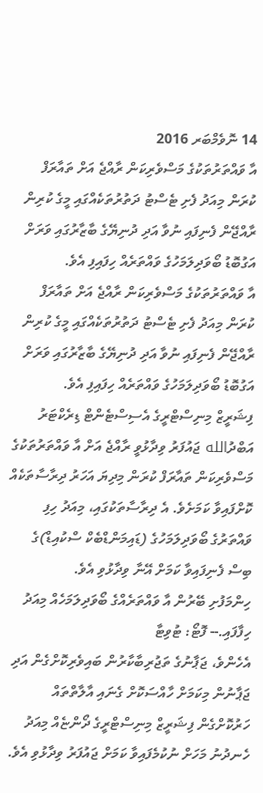14 ނޮވެމްބަރ 2016
އާ ވައްތަރުތަކުގެ މަސްވެރިކަން ރާއްޖެ އަށް ތައާރަފް ކުރަން މިއަދު ފެށި ޓެސްޓު ދަތުރުތަކެއްގައި މީގެ ކުރިން ރާއްޖޭން ފެނިފައި ނުވާ އަދި ދުނިޔޭގެ ބާޒާރުގައި ވަރަށް އަގުބޮޑު ބޯވަދިލަމަހުގެ ވައްތަރެއް ހިފައިފި އެވެ.
އާ ވައްތަރުތަކުގެ މަސްވެރިކަން ރާއްޖެ އަށް ތައާރަފް ކުރަން މިއަދު ފެށި ޓެސްޓު ދަތުރުތަކެއްގައި މީގެ ކުރިން ރާއްޖޭން ފެނިފައި ނުވާ އަދި ދުނިޔޭގެ ބާޒާރުގައި ވަރަށް އަގުބޮޑު ބޯވަދިލަމަހުގެ ވައްތަރެއް ހިފައިފި އެވެ.
ފިޝަރީޒް މިނިސްޓްރީގެ އެސިސްޓެންޓް ޑިރެކްޓަރު އަބްދުالله ޖައުފަރު ވިދާޅުވީ ރާއްޖެ އަށް އާ ވައްތަރުތަކުގެ މަސްވެރިކަން ތައާރަފް ކުރަން މިދިޔަ އަހަރު ދިރާސާތަކެއް ކޮށްފައިވާ ކަމަށެވެ. އެ ދިރާސާތަކުގައި، މިއަދު ހިފި ވައްތަރުގެ ބޯވަދިލަމަހުގެ (ޑައިމަންޑްބެކް ސްކުއިޑް)ގެ ބިސް ފެނިފައިވާ ކަމަށް އޭނާ ވިދާޅުވި އެވެ.
ހިންމަފުށި ބޭރުން އާ ވައްތަރެއްގެ ބޯވަދިލަމަހެއް މިއަދު ހިފާފައި.-- ފޮޓޯ: ޓުވިޓާ
އެހެންވެ، ޖަޕާނުގެ ތަޖުރިބާކާރުން ބައިވެރިކޮށްގެން އަދި ޖަޕާނުން މިކަމަށް ހާއްސަކޮށް ގެނައި އާލާތްތައް ހަރުކޮށްގެން ފިޝަރީޒް މިނިސްޓްރީގެ ދޯންޏެއް މިއަދު ހެނދުނު މަހަށް ނުކުމެފައިވާ ކަމަށް ޖައުފަރު ވިދާޅުވި އެވެ.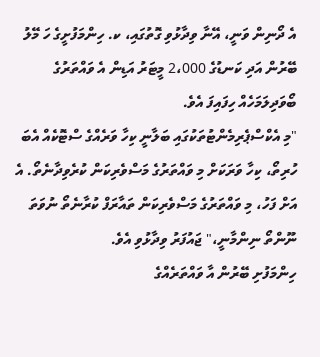އެ ދޯނިން ވަނީ، އޭނާ ވިދާޅުވި ގޮތުގައި، ކ. ހިންމަފުށީގެ ހަ މޭލު ބޭރުން އަދި ކަނޑުގެ 2،000 މީޓަރު އަޑިން އެ ވައްތަރުގެ ބޯވަދިލަމަހެއް ހިފައިފަ އެވެ.
"މި އެކްސްޕެރިމެންޓުތަކުގައި ބަލާނީ ކިހާ ވަރެއްގެ ސްޓޮކެއް އެބަ ހުރިތޯ، ކިހާ ވަރަކަށް މި ވައްތަރުގެ މަސްވެރިކަން ކުރެވިދާނެތޯ. އެ އަށް ފަހު، މި ވައްތަރުގެ މަސްވެރިކަން ތައާރަފް ކުރާނެތޯ ނުވަތަ ނޫންތޯ ނިންމާނީ،" ޖައުފަރު ވިދާޅުވި އެވެ.
ހިންމަފުށި ބޭރުން އާ ވައްތަރެއްގެ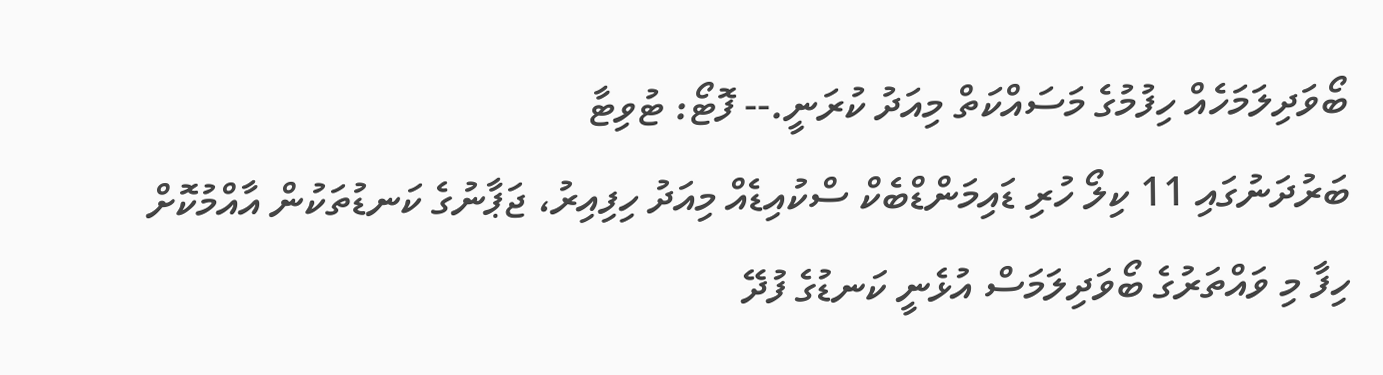ބޯވަދިލަމަހެއް ހިފުމުގެ މަސައްކަތް މިއަދު ކުރަނީ.-- ފޮޓޯ: ޓުވިޓާ
ބަރުދަނުގައި 11 ކިލޯ ހުރި ޑައިމަންޑްބެކް ސްކުއިޑެއް މިއަދު ހިފިއިރު، ޖަޕާނުގެ ކަނޑުތަކުން އާއްމުކޮށް ހިފާ މި ވައްތަރުގެ ބޯވަދިލަމަސް އުޅެނީ ކަނޑުގެ ފުދޭ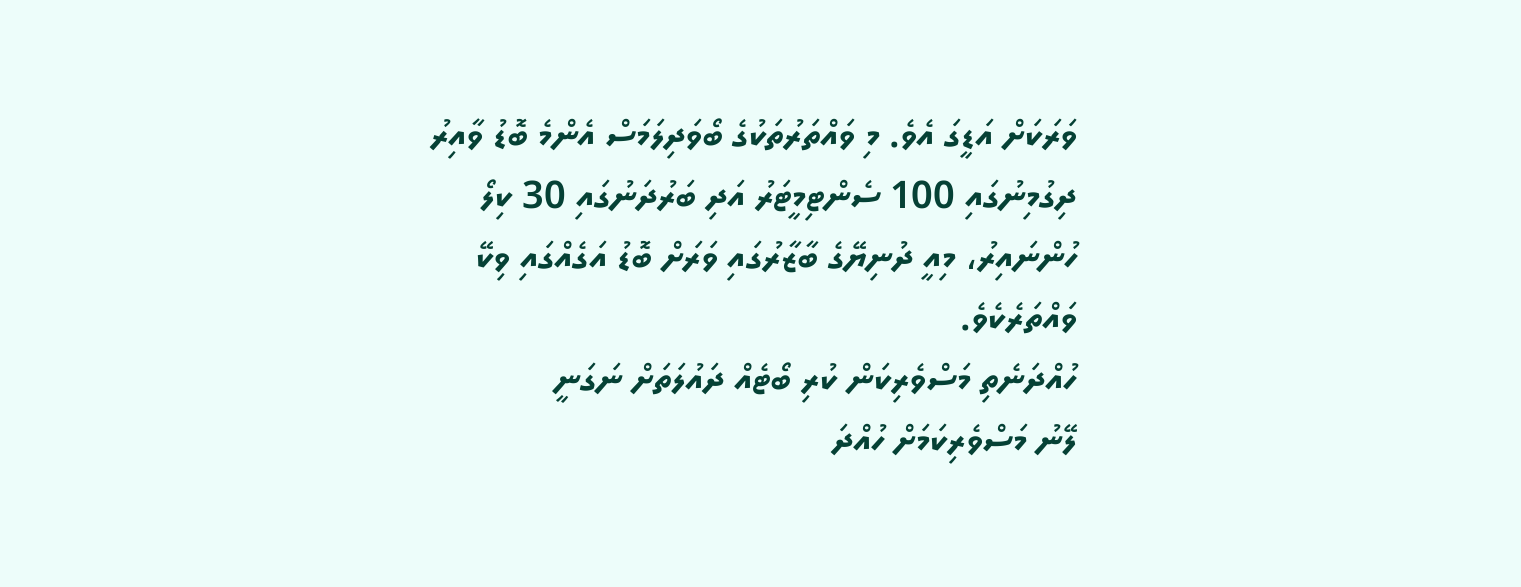ވަރަކަށް އަޑީގަ އެވެ. މި ވައްތަރުތަކުގެ ބޯވަދިލަމަސް އެންމެ ބޮޑު ވާއިރު ދިގުމިނުގައި 100 ސެންޓިމީޓަރު އަދި ބަރުދަނުގައި 30 ކިލޯ ހުންނައިރު، މިއީ ދުނިޔޭގެ ބާޒާރުގައި ވަރަށް ބޮޑު އަގެއްގައި ވިކޭ ވައްތަރެކެވެ.
ހުއްދަނެތި މަސްވެރިކަން ކުރި ބޯޓެއް ދައުލަތަށް ނަގަނީ
ލޭނު މަސްވެރިކަމަށް ހުއްދަ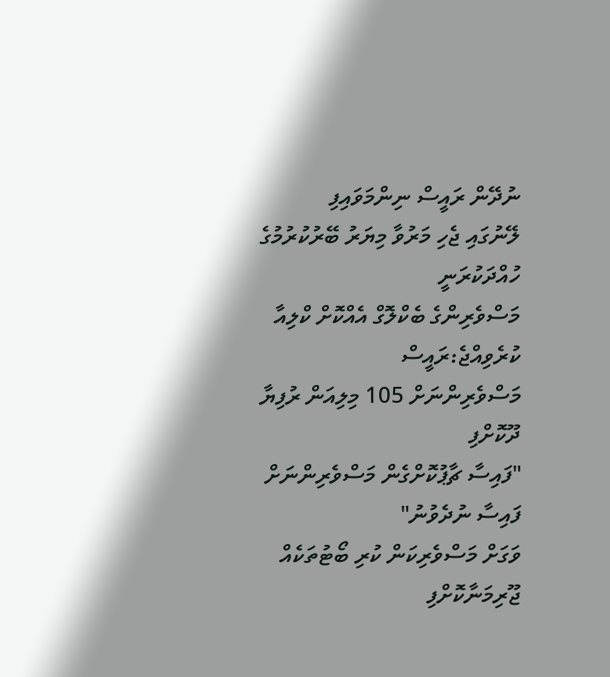ނުދޭން ރައީސް ނިންމަވައިފި
ލޭނުގައި ޖެހި މަރުވާ މިޔަރު ބޭރުކުރުމުގެ ހުއްދަކުރަނީ
މަސްވެރިންގެ ބެކްލޮގް އެއްކޮށް ކްލިއާ ކުރެވިއްޖެ:ރައީސް
މަސްވެރިންނަށް 105 މިލިއަން ރުފިޔާ ދޫކޮށްފި
"ފައިސާ ޗާޕުކޮށްގެން މަސްވެރިންނަށް ފައިސާ ނުދެވުނު"
ވަގަށް މަސްވެރިކަން ކުރި ބޯޓުތަކެއް ޖޫރިމަނާކޮށްފި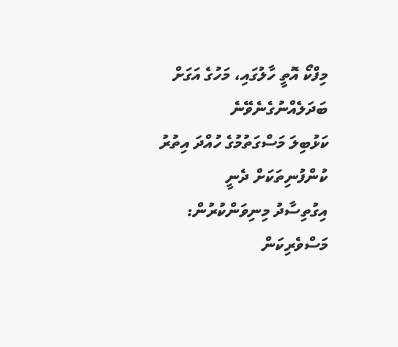މިފްކޯ އޮތީ ހާލުގައި، މަހުގެ އަގަށް ބަދަލެއްނުގެނެވޭނެ
ކަޅުބިލަ މަސްގަތުމުގެ ހުއްދަ އިތުރު ކުންފުނިތަކަށް ދެނީ
އިގުތިސާދު މިނިވަންކުރުން: މަސްވެރިކަން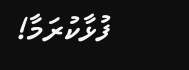ފުޅާކުރަމާ!